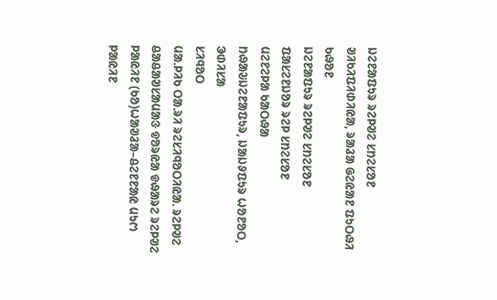ᱡᱮᱱᱟᱯᱩᱨ ᱨᱮᱞᱣᱮ ᱥᱴᱮᱥᱚᱱ
ᱣᱤᱠᱤᱯᱤᱰᱤᱭᱟ, ᱨᱟᱲᱟ ᱜᱮᱭᱟᱱ ᱯᱩᱛᱷᱤ ᱠᱷᱚᱱ
ᱡᱮᱱᱟᱯᱩᱨ ᱨᱮᱞᱣᱮ ᱥᱴᱮᱥᱚᱱ
ᱯᱟᱥᱮᱱᱡᱚᱨ ᱨᱮᱞ ᱥᱴᱮᱥᱚᱱ
ᱢᱮᱱᱮᱞᱟ ᱠᱟᱛᱷᱟ
ᱴᱷᱟᱶᱡᱮᱱᱟᱯᱩᱨ, ᱡᱟᱡᱽᱯᱩᱨ ᱦᱚᱱᱚᱛ, ᱳᱰᱤᱥᱟ
ᱥᱤᱧᱚᱛ
ᱢᱟᱹᱞᱤᱠ ᱛᱟᱹᱨᱤ ᱨᱮᱥᱤᱧᱚᱛᱤᱭᱟᱹ ᱨᱮᱞᱣᱮ
ᱪᱟᱪᱟᱣᱥᱟᱢᱟᱝ ᱫᱚᱨᱭᱟ ᱫᱷᱟᱨᱮ ᱨᱮᱞᱣᱮ
ᱞᱟᱭᱤᱱ (ᱠᱚ)ᱦᱟᱣᱲᱟ–ᱪᱮᱱᱱᱟᱭ ᱢᱩᱬ ᱞᱟᱭᱤᱱ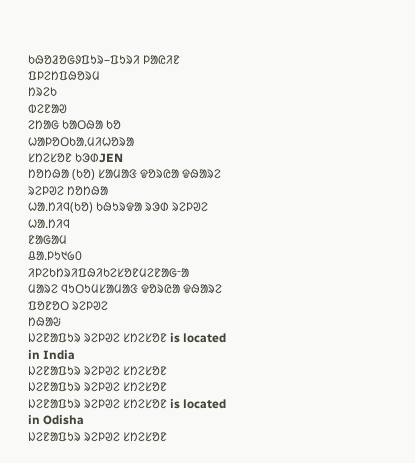ᱠᱷᱚᱲᱚᱜᱽᱯᱩᱨ–ᱯᱩᱨᱤ ᱞᱟᱭᱤᱱ
ᱯᱞᱮᱴᱯᱷᱚᱨᱢ
ᱴᱨᱮᱠ
ᱵᱮᱱᱟᱣ
ᱮᱴᱟᱜ ᱠᱟᱛᱷᱟ ᱠᱚ
ᱦᱟᱞᱚᱛᱠᱟᱹᱢᱤᱦᱚᱨᱟ
ᱥᱴᱮᱥᱚᱱ ᱠᱳᱰJEN
ᱴᱚᱴᱷᱟ (ᱠᱚ) ᱥᱟᱢᱟᱝ ᱫᱚᱨᱭᱟ ᱫᱷᱟᱨᱮ ᱨᱮᱞᱣᱮ ᱴᱚᱴᱷᱟ
ᱦᱟᱹᱴᱤᱧ(ᱠᱚ) ᱠᱷᱩᱨᱫᱟ ᱨᱳᱰ ᱨᱮᱞᱣᱮ ᱦᱟᱹᱴᱤᱧ
ᱱᱟᱜᱟᱢ
ᱪᱟᱹᱞᱩ᱑᱙᱐
ᱤᱞᱮᱠᱴᱨᱤᱯᱷᱤᱠᱮᱥᱚᱱᱢᱮᱱᱟᱜᱼᱟ
ᱢᱟᱨᱮ ᱧᱩᱛᱩᱢᱥᱟᱢᱟᱝ ᱫᱚᱨᱭᱟ ᱫᱷᱟᱨᱮ ᱯᱚᱱᱚᱛ ᱨᱮᱞᱣᱮ
ᱴᱷᱟᱶ
ᱡᱮᱱᱟᱯᱩᱨ ᱨᱮᱞᱣᱮ ᱥᱴᱮᱥᱚᱱ is located in India
ᱡᱮᱱᱟᱯᱩᱨ ᱨᱮᱞᱣᱮ ᱥᱴᱮᱥᱚᱱ
ᱡᱮᱱᱟᱯᱩᱨ ᱨᱮᱞᱣᱮ ᱥᱴᱮᱥᱚᱱ
ᱡᱮᱱᱟᱯᱩᱨ ᱨᱮᱞᱣᱮ ᱥᱴᱮᱥᱚᱱ is located in Odisha
ᱡᱮᱱᱟᱯᱩᱨ ᱨᱮᱞᱣᱮ ᱥᱴᱮᱥᱚᱱ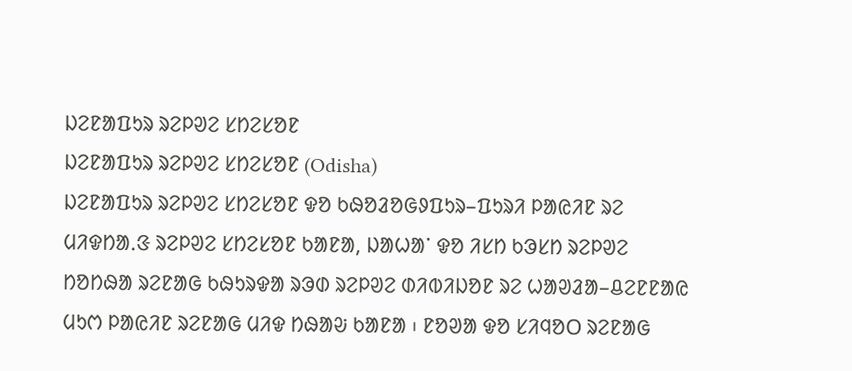ᱡᱮᱱᱟᱯᱩᱨ ᱨᱮᱞᱣᱮ ᱥᱴᱮᱥᱚᱱ
ᱡᱮᱱᱟᱯᱩᱨ ᱨᱮᱞᱣᱮ ᱥᱴᱮᱥᱚᱱ (Odisha)
ᱡᱮᱱᱟᱯᱩᱨ ᱨᱮᱞᱣᱮ ᱥᱴᱮᱥᱚᱱ ᱫᱚ ᱠᱷᱚᱲᱚᱜᱽᱯᱩᱨ–ᱯᱩᱨᱤ ᱞᱟᱭᱤᱱ ᱨᱮ ᱢᱤᱫᱴᱟᱹᱝ ᱨᱮᱞᱣᱮ ᱥᱴᱮᱥᱚᱱ ᱠᱟᱱᱟ, ᱡᱟᱦᱟᱸ ᱫᱚ ᱤᱥᱴ ᱠᱳᱥᱴ ᱨᱮᱞᱣᱮ ᱴᱚᱴᱷᱟ ᱨᱮᱱᱟᱜ ᱠᱷᱩᱨᱫᱟ ᱨᱳᱰ ᱨᱮᱞᱣᱮ ᱰᱤᱵᱤᱡᱚᱱ ᱨᱮ ᱦᱟᱣᱲᱟ–ᱪᱮᱱᱱᱟᱭ ᱢᱩᱬ ᱞᱟᱭᱤᱱ ᱨᱮᱱᱟᱜ ᱢᱤᱫ ᱴᱷᱟᱶ ᱠᱟᱱᱟ ᱾ ᱱᱚᱣᱟ ᱫᱚ ᱥᱤᱧᱚᱛ ᱨᱮᱱᱟᱜ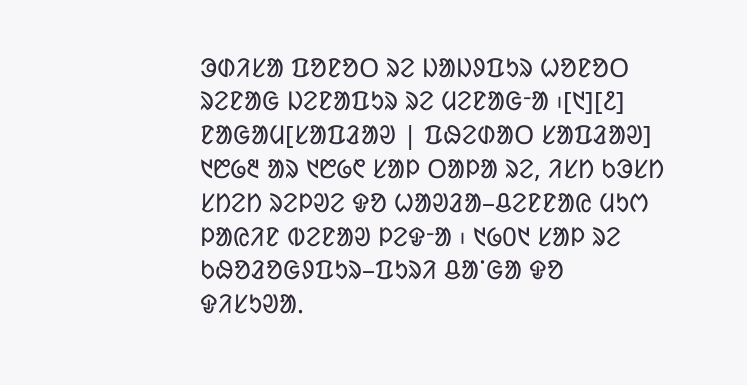ᱳᱰᱤᱥᱟ ᱯᱚᱱᱚᱛ ᱨᱮ ᱡᱟᱡᱽᱯᱩᱨ ᱦᱚᱱᱚᱛ ᱨᱮᱱᱟᱜ ᱡᱮᱱᱟᱯᱩᱨ ᱨᱮ ᱢᱮᱱᱟᱜᱼᱟ ᱾[᱑][᱒]
ᱱᱟᱜᱟᱢ[ᱥᱟᱯᱲᱟᱣ | ᱯᱷᱮᱰᱟᱛ ᱥᱟᱯᱲᱟᱣ]
᱑᱘᱙᱓ ᱟᱨ ᱑᱘᱙᱖ ᱥᱟᱞ ᱛᱟᱞᱟ ᱨᱮ, ᱤᱥᱴ ᱠᱳᱥᱴ ᱥᱴᱮᱴ ᱨᱮᱞᱣᱮ ᱫᱚ ᱦᱟᱣᱲᱟ–ᱪᱮᱱᱱᱟᱭ ᱢᱩᱬ ᱞᱟᱭᱤᱱ ᱵᱮᱱᱟᱣ ᱞᱮᱫᱼᱟ ᱾ ᱑᱙᱐᱑ ᱥᱟᱞ ᱨᱮ ᱠᱷᱚᱲᱚᱜᱽᱯᱩᱨ–ᱯᱩᱨᱤ ᱪᱟᱸᱜᱟ ᱫᱚ ᱫᱤᱥᱩᱣᱟᱹ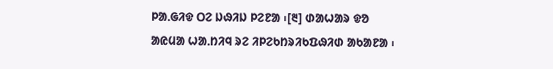ᱞᱟᱹᱜᱤᱫ ᱛᱮ ᱡᱷᱤᱡ ᱞᱮᱱᱟ ᱾[᱓] ᱰᱟᱦᱟᱨ ᱫᱚ ᱟᱭᱢᱟ ᱦᱟᱹᱴᱤᱧ ᱨᱮ ᱤᱞᱮᱠᱴᱨᱤᱠᱯᱷᱤᱰ ᱟᱠᱟᱱᱟ ᱾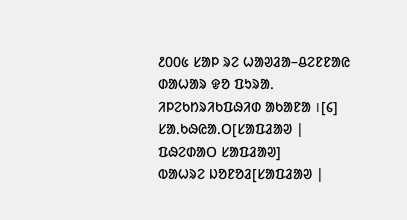᱒᱐᱐᱕ ᱥᱟᱞ ᱨᱮ ᱦᱟᱣᱲᱟ–ᱪᱮᱱᱱᱟᱭ ᱰᱟᱦᱟᱨ ᱫᱚ ᱯᱩᱨᱟᱹ ᱤᱞᱮᱠᱴᱨᱤᱠᱯᱷᱤᱰ ᱟᱠᱟᱱᱟ ।[᱔]
ᱥᱟᱹᱠᱷᱭᱟᱹᱛ[ᱥᱟᱯᱲᱟᱣ | ᱯᱷᱮᱰᱟᱛ ᱥᱟᱯᱲᱟᱣ]
ᱵᱟᱦᱨᱮ ᱡᱚᱱᱚᱲ[ᱥᱟᱯᱲᱟᱣ |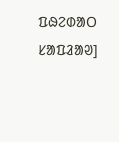ᱯᱷᱮᱰᱟᱛ ᱥᱟᱯᱲᱟᱣ]